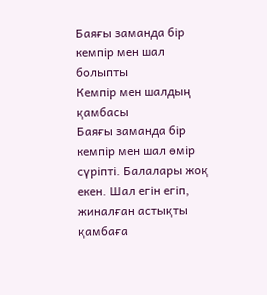Баяғы заманда бір кемпір мен шал болыпты
Кемпір мен шалдың қамбасы
Баяғы заманда бір кемпір мен шал өмір сүріпті. Балалары жоқ екен. Шал егін егіп, жиналған астықты қамбаға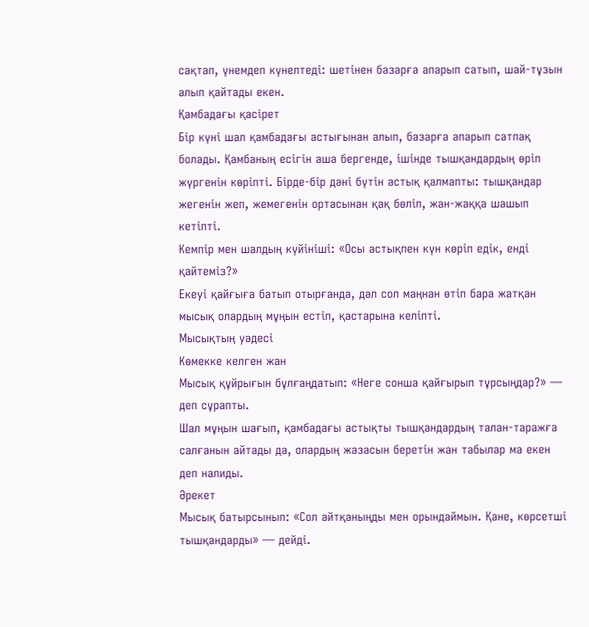сақтап, үнемдеп күнелтеді: шетінен базарға апарып сатып, шай-тұзын алып қайтады екен.
Қамбадағы қасірет
Бір күні шал қамбадағы астығынан алып, базарға апарып сатпақ болады. Қамбаның есігін аша бергенде, ішінде тышқандардың өріп жүргенін көріпті. Бірде-бір дәні бүтін астық қалмапты: тышқандар жегенін жеп, жемегенін ортасынан қақ бөліп, жан-жаққа шашып кетіпті.
Кемпір мен шалдың күйініші: «Осы астықпен күн көріп едік, енді қайтеміз?»
Екеуі қайғыға батып отырғанда, дәл сол маңнан өтіп бара жатқан мысық олардың мұңын естіп, қастарына келіпті.
Мысықтың уәдесі
Көмекке келген жан
Мысық құйрығын бұлғаңдатып: «Неге сонша қайғырып тұрсыңдар?» — деп сұрапты.
Шал мұңын шағып, қамбадағы астықты тышқандардың талан-таражға салғанын айтады да, олардың жазасын беретін жан табылар ма екен деп налиды.
Әрекет
Мысық батырсынып: «Сол айтқаныңды мен орындаймын. Қане, көрсетші тышқандарды» — дейді.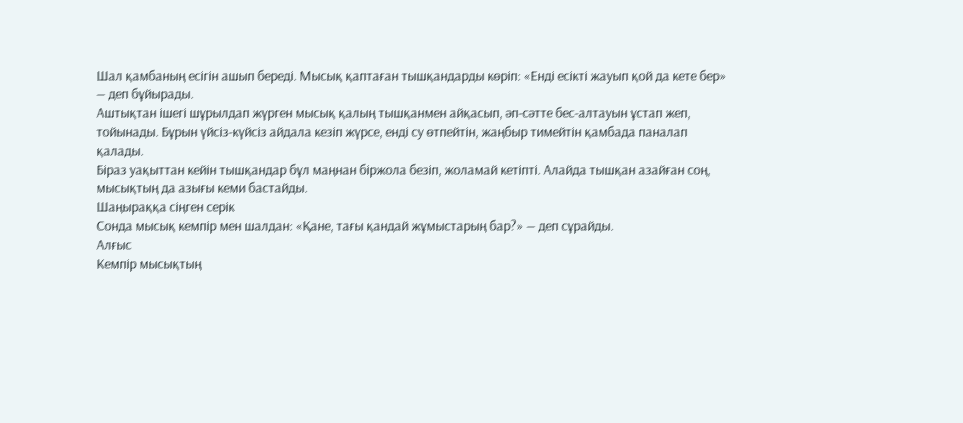Шал қамбаның есігін ашып береді. Мысық қаптаған тышқандарды көріп: «Енді есікті жауып қой да кете бер» — деп бұйырады.
Аштықтан ішегі шұрылдап жүрген мысық қалың тышқанмен айқасып, әп-сәтте бес-алтауын ұстап жеп, тойынады. Бұрын үйсіз-күйсіз айдала кезіп жүрсе, енді су өтпейтін, жаңбыр тимейтін қамбада паналап қалады.
Біраз уақыттан кейін тышқандар бұл маңнан біржола безіп, жоламай кетіпті. Алайда тышқан азайған соң, мысықтың да азығы кеми бастайды.
Шаңыраққа сіңген серік
Сонда мысық кемпір мен шалдан: «Қане, тағы қандай жұмыстарың бар?» — деп сұрайды.
Алғыс
Кемпір мысықтың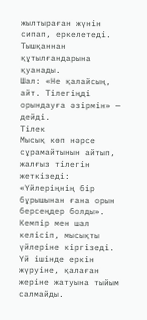жылтыраған жүнін сипап, еркелетеді. Тышқаннан құтылғандарына қуанады.
Шал: «Не қалайсың, айт. Тілегіңді орындауға әзірмін» — дейді.
Тілек
Мысық көп нәрсе сұрамайтынын айтып, жалғыз тілегін жеткізеді: «Үйлеріңнің бір бұрышынан ғана орын берсеңдер болды».
Кемпір мен шал келісіп, мысықты үйлеріне кіргізеді. Үй ішінде еркін жүруіне, қалаған жеріне жатуына тыйым салмайды.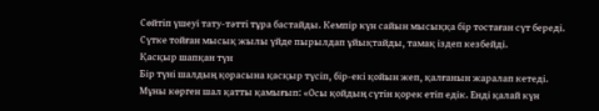Сөйтіп үшеуі тату-тәтті тұра бастайды. Кемпір күн сайын мысыққа бір тостаған сүт береді. Сүтке тойған мысық жылы үйде пырылдап ұйықтайды, тамақ іздеп кезбейді.
Қасқыр шапқан түн
Бір түні шалдың қорасына қасқыр түсіп, бір-екі қойын жеп, қалғанын жаралап кетеді. Мұны көрген шал қатты қамығып: «Осы қойдың сүтін қорек етіп едік. Енді қалай күн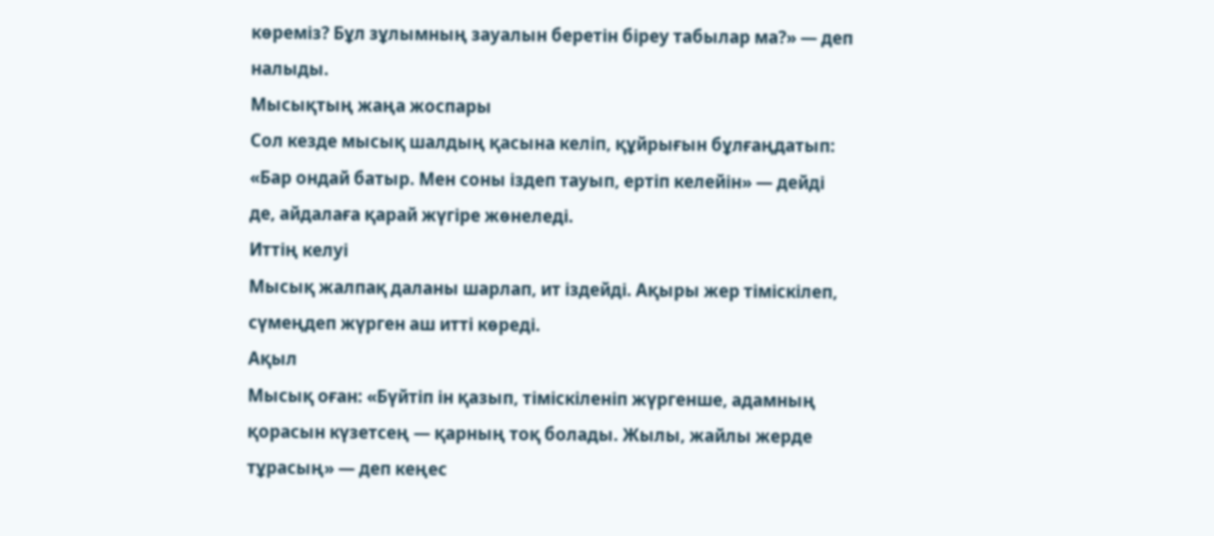көреміз? Бұл зұлымның зауалын беретін біреу табылар ма?» — деп налыды.
Мысықтың жаңа жоспары
Сол кезде мысық шалдың қасына келіп, құйрығын бұлғаңдатып: «Бар ондай батыр. Мен соны іздеп тауып, ертіп келейін» — дейді де, айдалаға қарай жүгіре жөнеледі.
Иттің келуі
Мысық жалпақ даланы шарлап, ит іздейді. Ақыры жер тіміскілеп, сүмеңдеп жүрген аш итті көреді.
Ақыл
Мысық оған: «Бүйтіп ін қазып, тіміскіленіп жүргенше, адамның қорасын күзетсең — қарның тоқ болады. Жылы, жайлы жерде тұрасың» — деп кеңес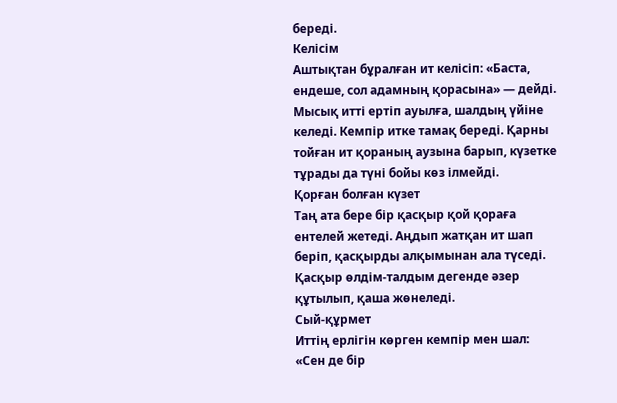береді.
Келісім
Аштықтан бұралған ит келісіп: «Баста, ендеше, сол адамның қорасына» — дейді.
Мысық итті ертіп ауылға, шалдың үйіне келеді. Кемпір итке тамақ береді. Қарны тойған ит қораның аузына барып, күзетке тұрады да түні бойы көз ілмейді.
Қорған болған күзет
Таң ата бере бір қасқыр қой қораға ентелей жетеді. Аңдып жатқан ит шап беріп, қасқырды алқымынан ала түседі. Қасқыр өлдім-талдым дегенде әзер құтылып, қаша жөнеледі.
Сый-құрмет
Иттің ерлігін көрген кемпір мен шал: «Сен де бір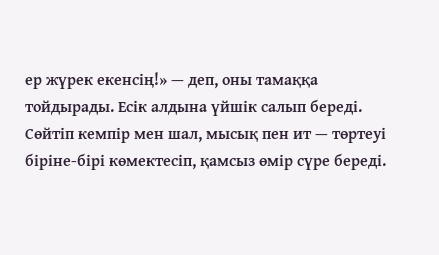ер жүрек екенсің!» — деп, оны тамаққа тойдырады. Есік алдына үйшік салып береді.
Сөйтіп кемпір мен шал, мысық пен ит — төртеуі біріне-бірі көмектесіп, қамсыз өмір сүре береді.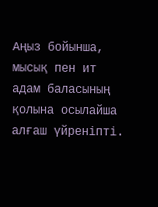Аңыз бойынша, мысық пен ит адам баласының қолына осылайша алғаш үйреніпті.